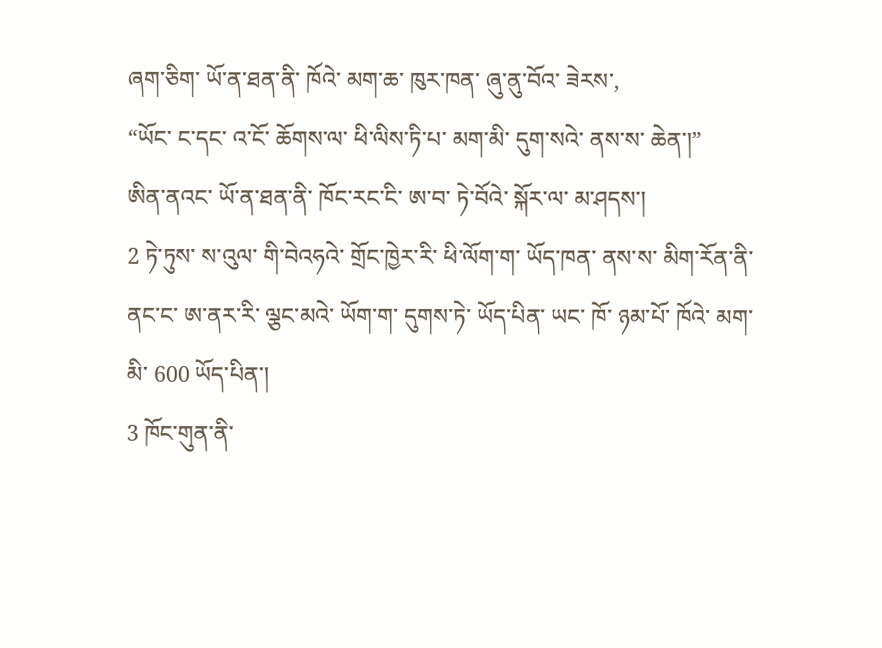ཞག་ཅིག་ ཡོ་ན་ཐན་ནི་ ཁོའེ་ མག་ཆ་ ཁུར་ཁན་ ཞུ་ནུ་བོའ་ ཟེརས་,
“ཡོང་ ང་དང་ འ་ངོ་ ཆོགས་ལ་ ཕི་ལིས་ཏི་པ་ མག་མི་ དུག་སའེ་ ནས་ས་ ཆེན་།”
ཨིན་ནའང་ ཡོ་ན་ཐན་ནི་ ཁོང་རང་ངི་ ཨ་བ་ ཏེ་བོའེ་ སྐོར་ལ་ མ་ཤདས་།
2 ཏེ་ཏུས་ ས་འུལ་ གི་བེའཧའེ་ གྲོང་ཁྱེར་རི་ ཕི་ལོག་ག་ ཡོད་ཁན་ ནས་ས་ མིག་རོན་ནི་ ནང་ང་ ཨ་ནར་རི་ ལྕང་མའེ་ ཡོག་ག་ དུགས་ཏེ་ ཡོད་པིན་ ཡང་ ཁོ་ ཉམ་པོ་ ཁོའེ་ མག་མི་ 600 ཡོད་པིན་།
3 ཁོང་གུན་ནི་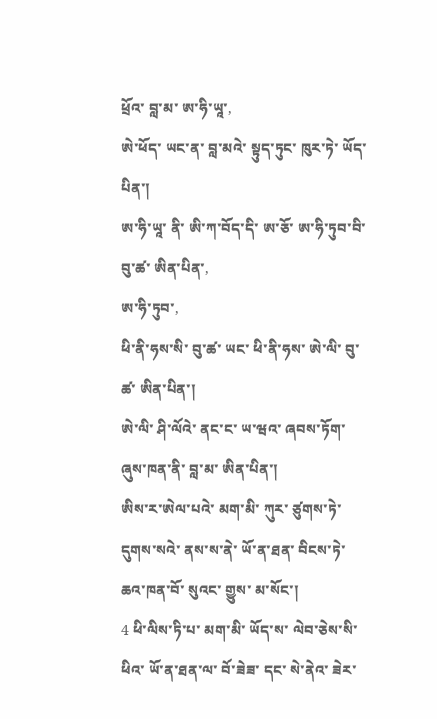ཕྲོའ་ བླ་མ་ ཨ་ཧི་ཡཱ་,
ཨེ་ཕོད་ ཡང་ན་ བླ་མའེ་ སྟུད་ཏུང་ ཁུར་ཏེ་ ཡོད་པིན་།
ཨ་ཧི་ཡཱ་ ནི་ ཨི་ཀ་བོད་དི་ ཨ་ཅོ་ ཨ་ཧི་ཏུབ་བི་ བུ་ཚ་ ཨིན་པིན་,
ཨ་ཧི་ཏུབ་,
ཕི་ནི་ཧས་སི་ བུ་ཚ་ ཡང་ ཕི་ནི་ཧས་ ཨེ་ལི་ བུ་ཚ་ ཨིན་པིན་།
ཨེ་ལི་ ཤི་ལོའེ་ ནང་ང་ ཡ་ཝའ་ ཞབས་ཏོག་ ཞུས་ཁན་ནི་ བླ་མ་ ཨིན་པིན་།
ཨིས་ར་ཨེལ་པའེ་ མག་མི་ ཀུར་ ཙུགས་ཏེ་ དུགས་སའེ་ ནས་ས་ནེ་ ཡོ་ན་ཐན་ བིངས་ཏེ་ ཆའ་ཁན་བོ་ སུའང་ གྱུས་ མ་སོང་།
4 ཕི་ལིས་ཏི་པ་ མག་མི་ ཡོད་ས་ ལེབ་ཅེས་སི་ ཕིའ་ ཡོ་ན་ཐན་ལ་ བོ་ཟེཟ་ དང་ སེ་ནེའ་ ཟེར་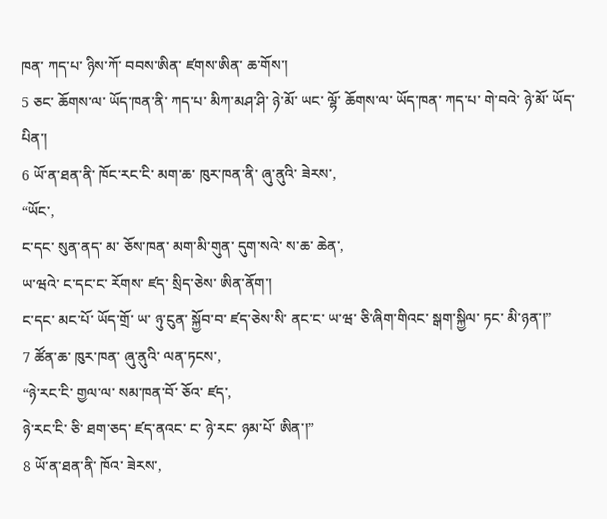ཁན་ ཀད་པ་ ཉིས་ཀོ་ བབས་ཨིན་ ཛགས་ཨིན་ ཆ་གོས་།
5 ཅང་ ཆོགས་ལ་ ཡོད་ཁན་ནི་ ཀད་པ་ མིཀ་མཤ་ཤི་ ཉེ་མོ་ ཡང་ ལྷོ་ ཆོགས་ལ་ ཡོད་ཁན་ ཀད་པ་ གེ་བའེ་ ཉེ་མོ་ ཡོད་པིན་།
6 ཡོ་ན་ཐན་ནི་ ཁོང་རང་ངི་ མག་ཆ་ ཁུར་ཁན་ནི་ ཞུ་ནུའི་ ཟེརས་,
“ཡོང་,
ང་དང་ སུན་ནད་ མ་ ཅོས་ཁན་ མག་མི་གུན་ དུག་སའེ་ ས་ཆ་ ཆེན་,
ཡ་ཝའེ་ ང་དང་ང་ རོགས་ ཛད་ སྲིད་ཅེས་ ཨིན་ནོག་།
ང་དང་ མང་པོ་ ཡོད་གྲོ་ ཡ་ ཉུ་ངུན་ སྐྱོབ་བ་ ཛད་ཅེས་སི་ ནང་ང་ ཡ་ཝ་ ཅི་ཞིག་གིའང་ སྒག་སྐྱིལ་ ཏང་ མི་ཉན་།”
7 ཚོན་ཆ་ ཁུར་ཁན་ ཞུ་ནུའི་ ལན་ཏངས་,
“ཉེ་རང་ངི་ གྱལ་ལ་ སམ་ཁན་བོ་ ཅོའ་ ཛད་,
ཉེ་རང་ངི་ ཅི་ ཐག་ཅད་ ཛད་ནའང་ ང་ ཉེ་རང་ ཉམ་པོ་ ཨིན་།”
8 ཡོ་ན་ཐན་ནི་ ཁོའ་ ཟེརས་,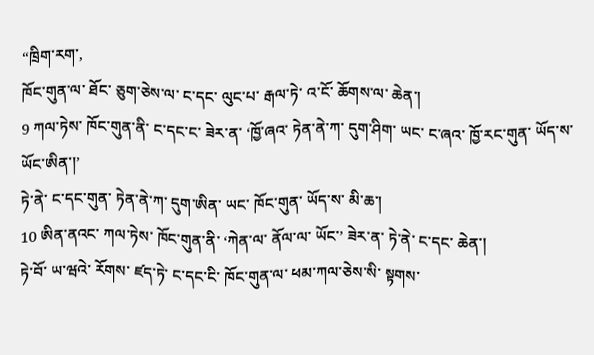“ཁྲིག་རག་,
ཁོང་གུན་ལ་ ཐོང་ ཅུག་ཅེས་ལ་ ང་དང་ ལུང་པ་ རྒལ་ཏེ་ འ་ངོ་ ཆོགས་ལ་ ཆེན་།
9 ཀལ་ཏེས་ ཁོང་གུན་ནི་ ང་དང་ང་ ཟེར་ན་ ‘ཁྱོ་ཞའ་ ཏེན་ནེ་ཀ་ དུག་ཤིག་ ཡང་ ང་ཞའ་ ཁྱོ་རང་གུན་ ཡོད་ས་ ཡོང་ཨིན་།’
ཏེ་ནེ་ ང་དང་གུན་ ཏེན་ནེ་ཀ་ དུག་ཨིན་ ཡང་ ཁོང་གུན་ ཡོད་ས་ མི་ཆ་།
10 ཨིན་ནའང་ ཀལ་ཏེས་ ཁོང་གུན་ནི་ ‘ཀེན་ལ་ ནོལ་ལ་ ཡོང་’ ཟེར་ན་ ཏེ་ནེ་ ང་དང་ ཆེན་།
ཏེ་བོ་ ཡ་ཝའེ་ རོགས་ ཛད་ཏེ་ ང་དང་ངི་ ཁོང་གུན་ལ་ ཕམ་ཀལ་ཅེས་སི་ སྟགས་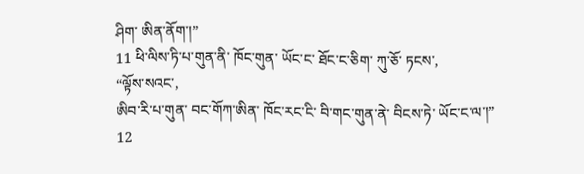ཤིག་ ཨིན་ནོག་།”
11 ཕི་ལིས་ཏི་པ་གུན་ནི་ ཁོང་གུན་ ཡོང་ང་ ཐོང་ང་ཅིག་ ཀུ་ཅོ་ ཏངས་,
“ལྟོས་སའང་,
ཨིབ་རི་པ་གུན་ བང་གོཀ་ཨིན་ ཁོང་རང་ངི་ བི་གང་གུན་ནེ་ བིངས་ཏེ་ ཡོང་ང་ལ་།”
12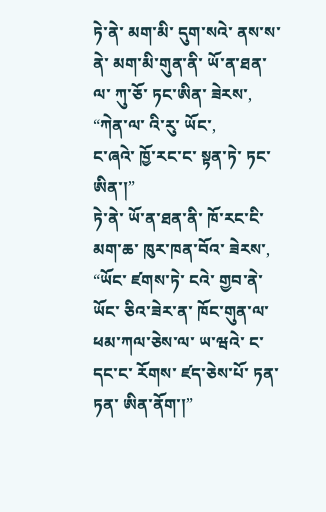ཏེ་ནེ་ མག་མི་ དུག་སའེ་ ནས་ས་ནེ་ མག་མི་གུན་ནི་ ཡོ་ན་ཐན་ལ་ ཀུ་ཅོ་ ཏང་ཨིན་ ཟེརས་,
“ཀེན་ལ་ འི་རུ་ ཡོང་,
ང་ཞའེ་ ཁྱོ་རང་ང་ སྟན་ཏེ་ ཏང་ཨིན་།”
ཏེ་ནེ་ ཡོ་ན་ཐན་ནི་ ཁོ་རང་ངི་ མག་ཆ་ ཁུར་ཁན་བོའ་ ཟེརས་,
“ཡོང་ ཛགས་ཏེ་ ངའེ་ གྱབ་ནེ་ ཡོང་ ཅིའ་ཟེར་ན་ ཁོང་གུན་ལ་ ཕམ་ཀལ་ཅེས་ལ་ ཡ་ཝའེ་ ང་དང་ང་ རོགས་ ཛད་ཅེས་པོ་ ཏན་ཏན་ ཨིན་ནོག་།”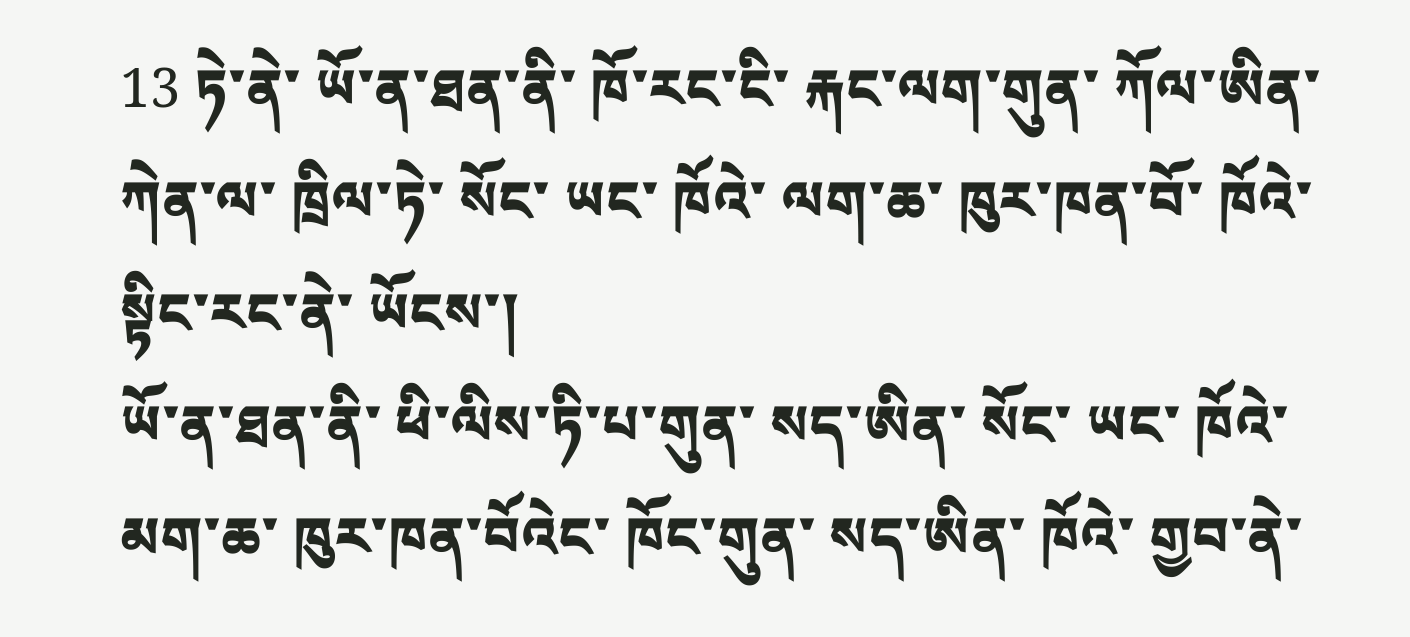13 ཏེ་ནེ་ ཡོ་ན་ཐན་ནི་ ཁོ་རང་ངི་ རྐང་ལག་གུན་ ཀོལ་ཨིན་ ཀེན་ལ་ ཁྲིལ་ཏེ་ སོང་ ཡང་ ཁོའེ་ ལག་ཆ་ ཁུར་ཁན་བོ་ ཁོའེ་ སྟིང་རང་ནེ་ ཡོངས་།
ཡོ་ན་ཐན་ནི་ ཕི་ལིས་ཏི་པ་གུན་ སད་ཨིན་ སོང་ ཡང་ ཁོའེ་ མག་ཆ་ ཁུར་ཁན་བོའེང་ ཁོང་གུན་ སད་ཨིན་ ཁོའེ་ གྱབ་ནེ་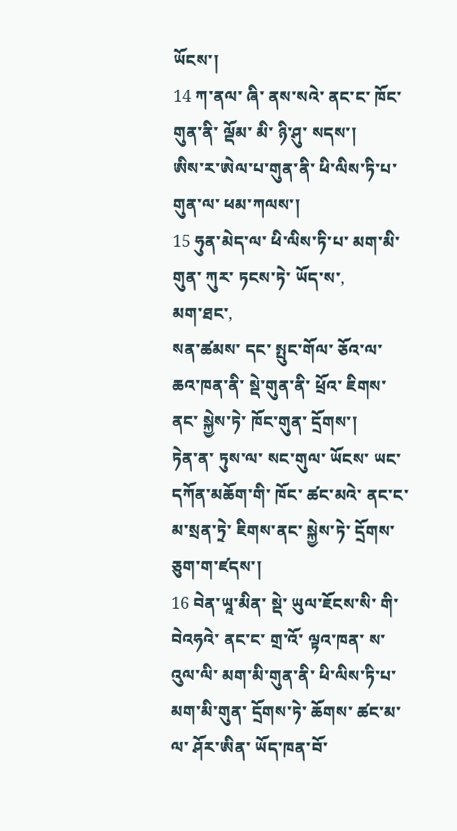ཡོངས་།
14 ཀ་ནལ་ ཞི་ ནས་སའེ་ ནང་ང་ ཁོང་གུན་ནི་ ལྡོམ་ མི་ ཉི་ཤུ་ སདས་།
ཨིས་ར་ཨེལ་པ་གུན་ནི་ ཕི་ལིས་ཏི་པ་གུན་ལ་ ཕམ་ཀལས་།
15 ཧུན་མེད་ལ་ ཕི་ལིས་ཏི་པ་ མག་མི་གུན་ ཀུར་ ཏངས་ཏེ་ ཡོད་ས་,
མག་ཐང་,
སན་ཚམས་ དང་ སྤུང་གོལ་ ཅོའ་ལ་ ཆའ་ཁན་ནི་ སྡེ་གུན་ནི་ ཕྲོའ་ ཇིགས་ནང་ སྐྱེས་ཏེ་ ཁོང་གུན་ དྲོགས་།
ཏེན་ན་ ཏུས་ལ་ སང་གུལ་ ཡོངས་ ཡང་ དཀོན་མཆོག་གི་ ཁོང་ ཚང་མའེ་ ནང་ང་ མ་སྲན་ཏྲེ་ ཇིགས་ནང་ སྐྱེས་ཏེ་ དྲོགས་ ཅུག་ག་ཛདས་།
16 བེན་ཡཱ་མིན་ སྡེ་ ཡུལ་ཇོངས་སི་ གི་བེའཧའེ་ ནང་ང་ གྲ་འོ་ ལྟའ་ཁན་ ས་འུལ་ལི་ མག་མི་གུན་ནི་ ཕི་ལིས་ཏི་པ་ མག་མི་གུན་ དྲོགས་ཏེ་ ཆོགས་ ཚང་མ་ལ་ ཤོར་ཨིན་ ཡོད་ཁན་བོ་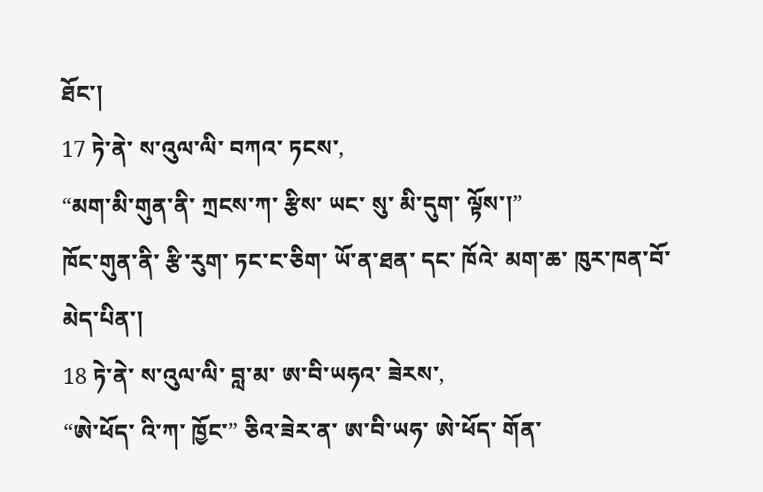ཐོང་།
17 ཏེ་ནེ་ ས་འུལ་ལི་ བཀའ་ ཏངས་,
“མག་མི་གུན་ནི་ ཀྲངས་ཀ་ རྩིས་ ཡང་ སུ་ མི་དུག་ ལྟོས་།”
ཁོང་གུན་ནི་ རྩི་རུག་ ཏང་ང་ཅིག་ ཡོ་ན་ཐན་ དང་ ཁོའེ་ མག་ཆ་ ཁུར་ཁན་བོ་ མེད་པིན་།
18 ཏེ་ནེ་ ས་འུལ་ལི་ བླ་མ་ ཨ་བི་ཡཧའ་ ཟེརས་,
“ཨེ་ཕོད་ འི་ཀ་ ཁྱོང་” ཅིའ་ཟེར་ན་ ཨ་བི་ཡཧ་ ཨེ་ཕོད་ གོན་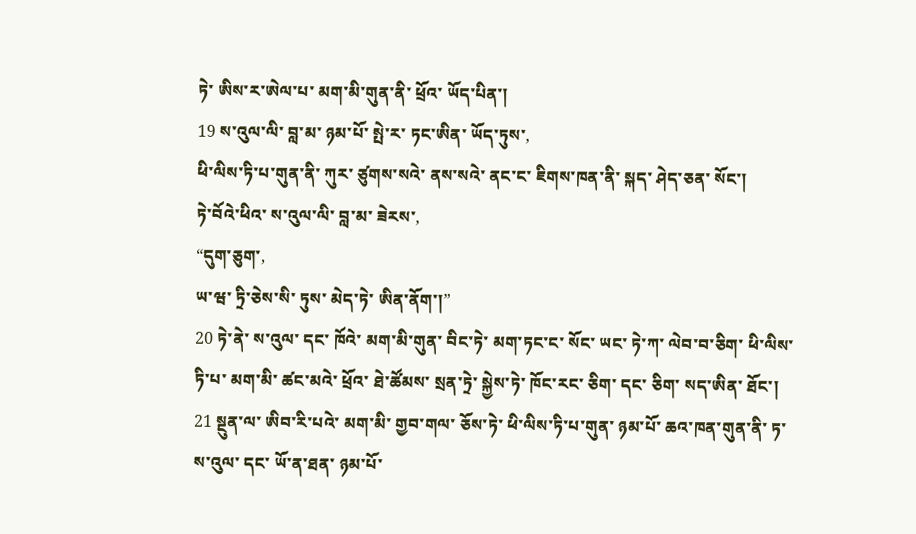ཏེ་ ཨིས་ར་ཨེལ་པ་ མག་མི་གུན་ནི་ ཕྲོའ་ ཡོད་པིན་།
19 ས་འུལ་ལི་ བླ་མ་ ཉམ་པོ་ སྤེ་ར་ ཏང་ཨིན་ ཡོད་ཏུས་,
ཕི་ལིས་ཏི་པ་གུན་ནི་ ཀུར་ ཙུགས་སའེ་ ནས་སའེ་ ནང་ང་ ཇིགས་ཁན་ནི་ སྐད་ ཤེད་ཅན་ སོང་།
ཏེ་བོའེ་ཕིའ་ ས་འུལ་ལི་ བླ་མ་ ཟེརས་,
“དུག་ཅུག་,
ཡ་ཝ་ ཏྲི་ཅེས་སི་ ཏུས་ མེད་ཏེ་ ཨིན་ནོག་།”
20 ཏེ་ནེ་ ས་འུལ་ དང་ ཁོའེ་ མག་མི་གུན་ བིང་ཏེ་ མག་ཏང་ང་ སོང་ ཡང་ ཏེ་ཀ་ ལེབ་བ་ཅིག་ ཕི་ལིས་ཏི་པ་ མག་མི་ ཚང་མའེ་ ཕྲོའ་ ཐེ་ཚོམས་ སྲན་ཏྲེ་ སྐྱེས་ཏེ་ ཁོང་རང་ ཅིག་ དང་ ཅིག་ སད་ཨིན་ ཐོང་།
21 སྔུན་ལ་ ཨིབ་རི་པའེ་ མག་མི་ གྱབ་གལ་ ཅོས་ཏེ་ ཕི་ལིས་ཏི་པ་གུན་ ཉམ་པོ་ ཆའ་ཁན་གུན་ནི་ ཏ་ ས་འུལ་ དང་ ཡོ་ན་ཐན་ ཉམ་པོ་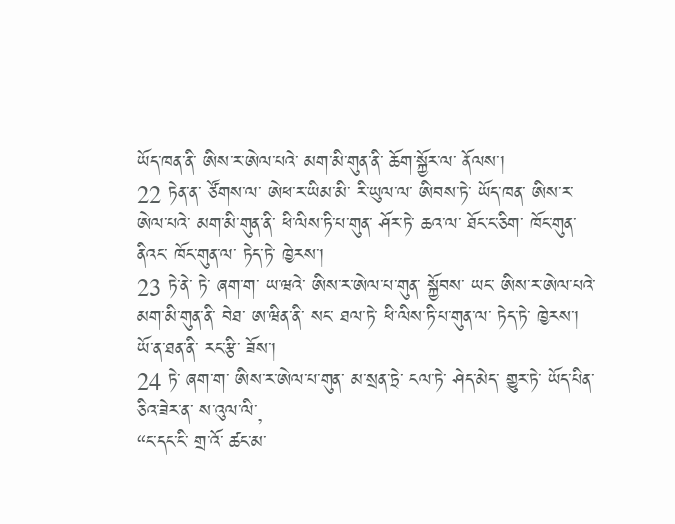ཡོད་ཁན་ནི་ ཨིས་ར་ཨེལ་པའེ་ མག་མི་གུན་ནི་ ཆོག་སྐྱོར་ལ་ ནོལས་།
22 ཏེན་ན་ ཙོགས་ལ་ ཨེཕ་ར་ཡིམ་མི་ རི་ཡུལ་ལ་ ཨིབས་ཏེ་ ཡོད་ཁན་ ཨིས་ར་ཨེལ་པའེ་ མག་མི་གུན་ནི་ ཕི་ལིས་ཏི་པ་གུན་ ཤོར་ཏེ་ ཆའ་ལ་ ཐོང་ང་ཅིག་ ཁོང་གུན་ནིའང་ ཁོང་གུན་ལ་ ཏེད་ཏེ་ ཁྱེརས་།
23 ཏེ་ནེ་ ཏེ་ ཞག་ག་ ཡ་ཝའེ་ ཨིས་ར་ཨེལ་པ་གུན་ སྐྱོབས་ ཡང་ ཨིས་ར་ཨེལ་པའེ་ མག་མི་གུན་ནི་ བེཐ་ ཨ་ཝིན་ནི་ སང་ ཐལ་ཏེ་ ཕི་ལིས་ཏི་པ་གུན་ལ་ ཏེད་ཏེ་ ཁྱེརས་།
ཡོ་ན་ཐན་ནི་ རང་རྩི་ ཟོས་།
24 ཏེ་ ཞག་ག་ ཨིས་ར་ཨེལ་པ་གུན་ མ་སྲན་ཏྲེ་ ངལ་ཏེ་ ཤེད་མེད་ གྱུར་ཏེ་ ཡོད་པིན་ ཅིའ་ཟེར་ན་ ས་འུལ་ལི་,
“ང་དང་ངི་ གྲ་འོ་ ཚང་མ་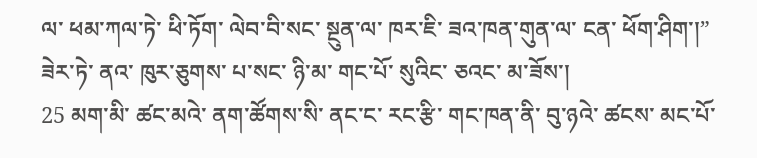ལ་ ཕམ་ཀལ་ཏེ་ ཕི་ཏོག་ ལེབ་བི་སང་ སྔུན་ལ་ ཁར་ཇི་ ཟའ་ཁན་གུན་ལ་ ངན་ ཕོག་ཤིག་།”
ཟེར་ཏེ་ ནའ་ ཁུར་ཅུགས་ པ་སང་ ཉི་མ་ གང་པོ་ སུའིང་ ཅའང་ མ་ཟོས་།
25 མག་མི་ ཚང་མའེ་ ནག་ཚོགས་སི་ ནང་ང་ རང་རྩི་ གང་ཁན་ནི་ བུ་ཉའེ་ ཚངས་ མང་པོ་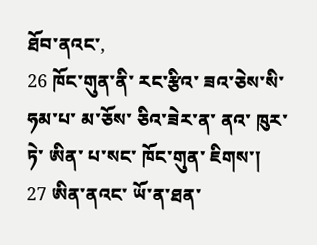ཐོབ་ནའང་,
26 ཁོང་གུན་ནི་ རང་རྩིའ་ ཟའ་ཅེས་སི་ ཧམ་པ་ མ་ཅོས་ ཅིའ་ཟེར་ན་ ནའ་ ཁུར་ཏེ་ ཨིན་ པ་སང་ ཁོང་གུན་ ཇིགས་།
27 ཨིན་ནའང་ ཡོ་ན་ཐན་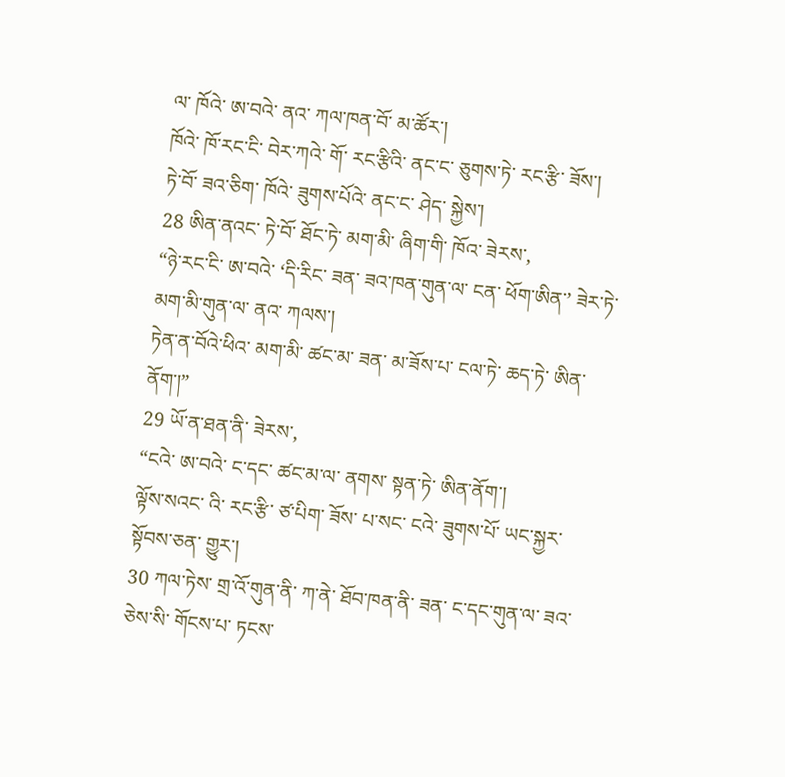ལ་ ཁོའེ་ ཨ་བའེ་ ནའ་ ཀལ་ཁན་བོ་ མ་ཚོར་།
ཁོའེ་ ཁོ་རང་ངི་ བེར་ཀའེ་ གོ་ རང་རྩིའི་ ནང་ང་ ཅུགས་ཏེ་ རང་རྩི་ ཟོས་།
ཏེ་བོ་ ཟའ་ཅིག་ ཁོའེ་ ཟུགས་པོའེ་ ནང་ང་ ཤེད་ སྐྱེས་།
28 ཨིན་ནའང་ ཏེ་བོ་ ཐོང་ཏེ་ མག་མི་ ཞིག་གི་ ཁོའ་ ཟེརས་,
“ཉེ་རང་ངི་ ཨ་བའེ་ ‘དི་རིང་ ཟན་ ཟའ་ཁན་གུན་ལ་ ངན་ ཕོག་ཨིན་’ ཟེར་ཏེ་ མག་མི་གུན་ལ་ ནའ་ ཀལས་།
ཏེན་ན་བོའེ་ཕིའ་ མག་མི་ ཚང་མ་ ཟན་ མ་ཟོས་པ་ ངལ་ཏེ་ ཆད་ཏེ་ ཨིན་ནོག་།”
29 ཡོ་ན་ཐན་ནི་ ཟེརས་,
“ངའེ་ ཨ་བའེ་ ང་དང་ ཚང་མ་ལ་ ནགས་ སྟན་ཏེ་ ཨིན་ནོག་།
ལྟོས་སའང་ འི་ རང་རྩི་ ཙ་པིག་ ཟོས་ པ་སང་ ངའེ་ ཟུགས་པོ་ ཡང་སྐྱར་ སྟོབས་ཅན་ གྱུར་།
30 ཀལ་ཏེས་ གྲ་འོ་གུན་ནི་ ཀ་ནེ་ ཐོབ་ཁན་ནི་ ཟན་ ང་དང་གུན་ལ་ ཟའ་ཅེས་སི་ གོངས་པ་ ཏངས་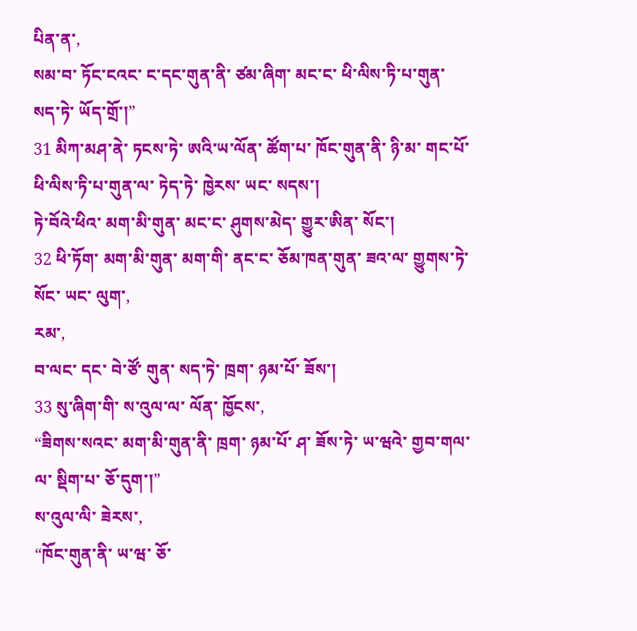པིན་ན་,
སམ་བ་ ཏོང་ངའང་ ང་དང་གུན་ནི་ ཙམ་ཞིག་ མང་ང་ ཕི་ལིས་ཏི་པ་གུན་ སད་ཏེ་ ཡོད་གྲོ་།”
31 མིཀ་མཤ་ནེ་ ཏངས་ཏེ་ ཨའི་ཡ་ལོན་ ཚོག་པ་ ཁོང་གུན་ནི་ ཉི་མ་ གང་པོ་ ཕི་ལིས་ཏི་པ་གུན་ལ་ ཏེད་ཏེ་ ཁྱེརས་ ཡང་ སདས་།
ཏེ་བོའེ་ཕིའ་ མག་མི་གུན་ མང་ང་ ཤུགས་མེད་ གྱུར་ཨིན་ སོང་།
32 ཕི་ཏོག་ མག་མི་གུན་ མག་གི་ ནང་ང་ ཅོམ་ཁན་གུན་ ཟའ་ལ་ གྱུགས་ཏེ་ སོང་ ཡང་ ལུག་,
རམ་,
བ་ལང་ དང་ བེ་ཙོ་ གུན་ སད་ཏེ་ ཁྲག་ ཉམ་པོ་ ཟོས་།
33 སུ་ཞིག་གི་ ས་འུལ་ལ་ ལོན་ ཁྱོངས་,
“ཟིགས་སའང་ མག་མི་གུན་ནི་ ཁྲག་ ཉམ་པོ་ ཤ་ ཟོས་ཏེ་ ཡ་ཝའེ་ གྱབ་གལ་ལ་ སྡིག་པ་ ཅོ་དུག་།”
ས་འུལ་ལི་ ཟེརས་,
“ཁོང་གུན་ནི་ ཡ་ཝ་ ཅོ་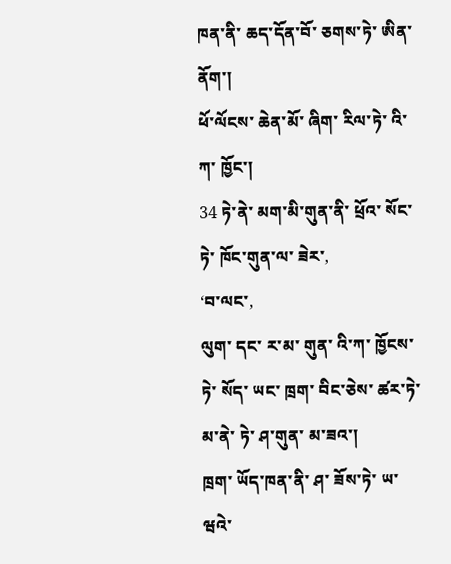ཁན་ནི་ ཆད་དོན་བོ་ ཅགས་ཏེ་ ཨིན་ནོག་།
ཕོ་ལོངས་ ཆེན་མོ་ ཞིག་ རིལ་ཏེ་ འི་ཀ་ ཁྱོང་།
34 ཏེ་ནེ་ མག་མི་གུན་ནི་ ཕྲོའ་ སོང་ཏེ་ ཁོང་གུན་ལ་ ཟེར་,
‘བ་ལང་,
ལུག་ དང་ ར་མ་ གུན་ འི་ཀ་ ཁྱོངས་ཏེ་ སོད་ ཡང་ ཁྲག་ བིང་ཅེས་ ཚར་ཏེ་ མ་ནེ་ ཏེ་ ཤ་གུན་ མ་ཟའ་།
ཁྲག་ ཡོད་ཁན་ནི་ ཤ་ ཟོས་ཏེ་ ཡ་ཝའེ་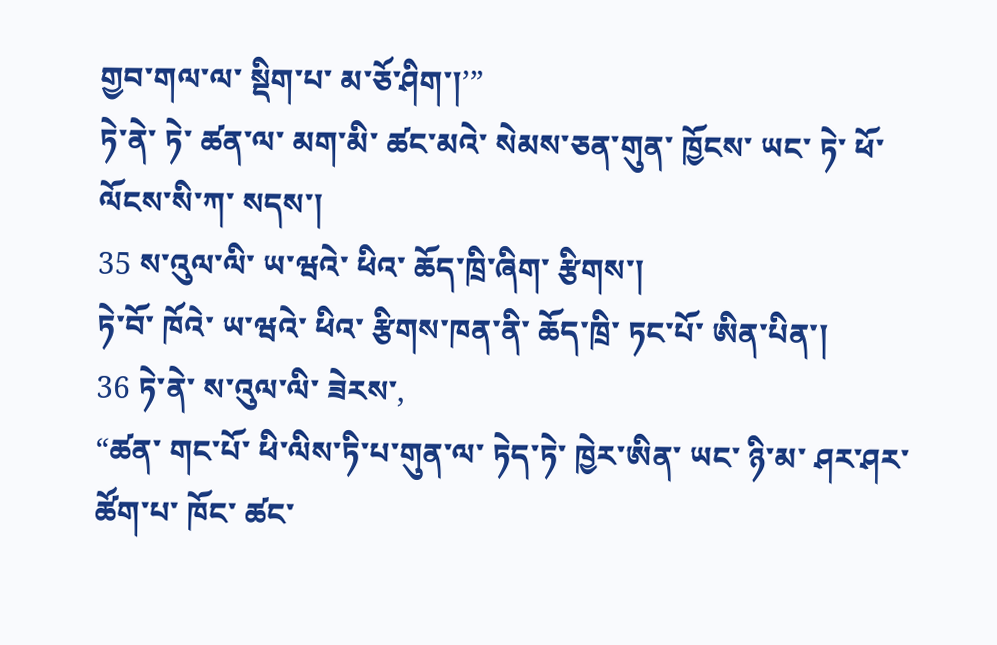གྱབ་གལ་ལ་ སྡིག་པ་ མ་ཅོ་ཤིག་།’”
ཏེ་ནེ་ ཏེ་ ཚན་ལ་ མག་མི་ ཚང་མའེ་ སེམས་ཅན་གུན་ ཁྱོངས་ ཡང་ ཏེ་ ཕོ་ལོངས་སི་ཀ་ སདས་།
35 ས་འུལ་ལི་ ཡ་ཝའེ་ ཕིའ་ ཆོད་ཁྲི་ཞིག་ རྩིགས་།
ཏེ་བོ་ ཁོའེ་ ཡ་ཝའེ་ ཕིའ་ རྩིགས་ཁན་ནི་ ཆོད་ཁྲི་ ཏང་པོ་ ཨིན་པིན་།
36 ཏེ་ནེ་ ས་འུལ་ལི་ ཟེརས་,
“ཚན་ གང་པོ་ ཕི་ལིས་ཏི་པ་གུན་ལ་ ཏེད་ཏེ་ ཁྱེར་ཨིན་ ཡང་ ཉི་མ་ ཤར་ཤར་ ཚོག་པ་ ཁོང་ ཚང་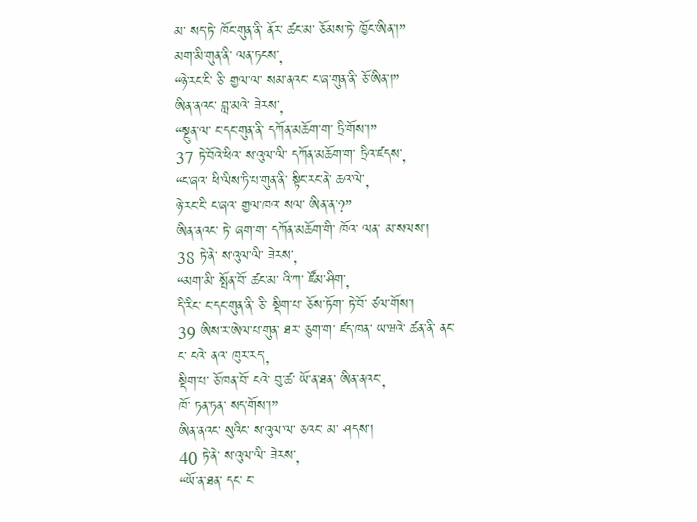མ་ སད་ཏེ་ ཁོང་གུན་ནི་ ནོར་ ཚང་མ་ ཅོམས་ཏེ་ ཁྱོང་ཨིན་།”
མག་མི་གུན་ནི་ ལན་ཏངས་,
“ཉེ་རང་ངི་ ཅི་ གྱལ་ལ་ སམ་ནའང་ ང་ཞ་གུན་ནི་ ཅོ་ཨིན་།”
ཨིན་ནའང་ བླ་མའེ་ ཟེརས་,
“སྔུན་ལ་ ང་དང་གུན་ནི་ དཀོན་མཆོག་ག་ ཏྲི་གོས་།”
37 ཏེ་བོའེ་ཕིའ་ ས་འུལ་ལི་ དཀོན་མཆོག་ག་ ཏྲིའ་ཛདས་,
“ང་ཞའ་ ཕི་ལིས་ཏི་པ་གུན་ནི་ སྟིང་རང་ནེ་ ཆའ་ལེ་,
ཉེ་རང་ངི་ ང་ཞའ་ གྱལ་ཁའ་ སལ་ ཨིན་ན་?”
ཨིན་ནའང་ ཏེ་ ཞག་ག་ དཀོན་མཆོག་གི་ ཁོའ་ ལན་ མ་སལས་།
38 ཏེ་ནེ་ ས་འུལ་ལི་ ཟེརས་,
“མག་མི་ སྤོན་བོ་ ཚང་མ་ འི་ཀ་ ཛོམ་ཤིག་,
དི་རིང་ ང་དང་གུན་ནི་ ཅི་ སྡིག་པ་ ཅོས་ཏོག་ ཏེ་བོ་ ཙལ་གོས་།
39 ཨིས་ར་ཨེལ་པ་གུན་ ཐར་ ཅུག་ག་ ཛད་ཁན་ ཡ་ཝའེ་ ཚན་ནི་ ནང་ང་ ངའེ་ ནའ་ ཁུར་རད་,
སྡིག་པ་ ཅོ་ཁན་བོ་ ངའེ་ བུ་ཚ་ ཡོ་ན་ཐན་ ཨིན་ནའང་,
ཁོ་ ཏན་ཏན་ སད་གོས་།”
ཨིན་ནའང་ སུའིང་ ས་འུལ་ལ་ ཅའང་ མ་ ཤདས་།
40 ཏེ་ནེ་ ས་འུལ་ལི་ ཟེརས་,
“ཡོ་ན་ཐན་ དང་ ང་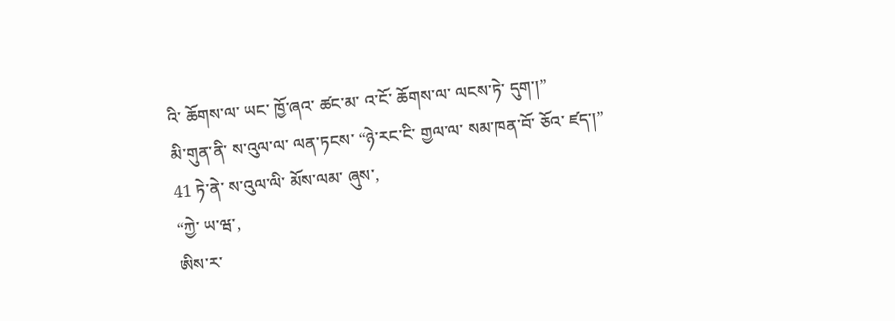འི་ ཆོགས་ལ་ ཡང་ ཁྱོ་ཞའ་ ཚང་མ་ འ་ངོ་ ཆོགས་ལ་ ལངས་ཏེ་ དུག་།”
མི་གུན་ནི་ ས་འུལ་ལ་ ལན་ཏངས་ “ཉེ་རང་ངི་ གྱལ་ལ་ སམ་ཁན་བོ་ ཅོའ་ ཛད་།”
41 ཏེ་ནེ་ ས་འུལ་ལི་ མོས་ལམ་ ཞུས་,
“ཀྱེ་ ཡ་ཝ་,
ཨིས་ར་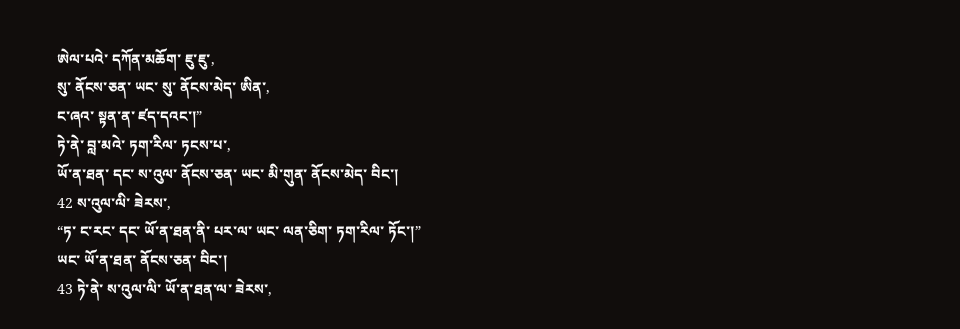ཨེལ་པའེ་ དཀོན་མཆོག་ ཇུ་ཇུ་,
སུ་ ནོངས་ཅན་ ཡང་ སུ་ ནོངས་མེད་ ཨིན་,
ང་ཞའ་ སྟན་ན་ ཛད་དའང་།”
ཏེ་ནེ་ བླ་མའེ་ ཏག་རིལ་ ཏངས་པ་,
ཡོ་ན་ཐན་ དང་ ས་འུལ་ ནོངས་ཅན་ ཡང་ མི་གུན་ ནོངས་མེད་ བིང་།
42 ས་འུལ་ལི་ ཟེརས་,
“ཏ་ ང་རང་ དང་ ཡོ་ན་ཐན་ནི་ པར་ལ་ ཡང་ ལན་ཅིག་ ཏག་རིལ་ ཏོང་།”
ཡང་ ཡོ་ན་ཐན་ ནོངས་ཅན་ བིང་།
43 ཏེ་ནེ་ ས་འུལ་ལི་ ཡོ་ན་ཐན་ལ་ ཟེརས་,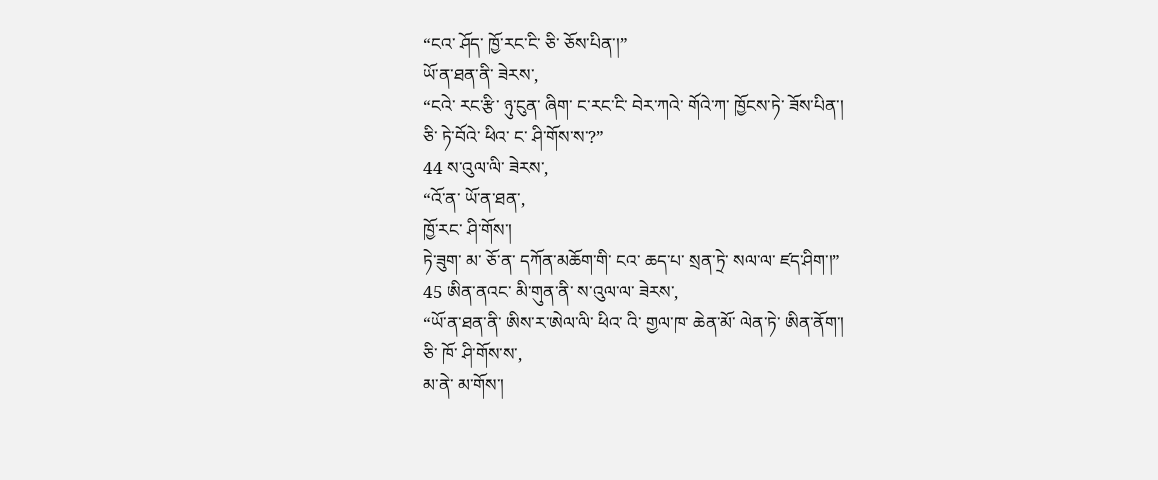“ངའ་ ཤོད་ ཁྱོ་རང་ངི་ ཅི་ ཅོས་པིན་།”
ཡོ་ན་ཐན་ནི་ ཟེརས་,
“ངའེ་ རང་རྩི་ ཉུ་ངུན་ ཞིག་ ང་རང་ངི་ བེར་ཀའེ་ གོའེ་ཀ་ ཁྱོངས་ཏེ་ ཟོས་པིན་།
ཅི་ ཏེ་བོའེ་ ཕིའ་ ང་ ཤི་གོས་ས་?”
44 ས་འུལ་ལི་ ཟེརས་,
“འོ་ན་ ཡོ་ན་ཐན་,
ཁྱོ་རང་ ཤི་གོས་།
ཏེ་ཟུག་ མ་ ཅོ་ན་ དཀོན་མཆོག་གི་ ངའ་ ཆད་པ་ སྲན་ཏྲེ་ སལ་ལ་ ཛད་ཤིག་།”
45 ཨིན་ནའང་ མི་གུན་ནི་ ས་འུལ་ལ་ ཟེརས་,
“ཡོ་ན་ཐན་ནི་ ཨིས་ར་ཨེལ་ལི་ ཕིའ་ འི་ གྱལ་ཁ་ ཆེན་མོ་ ལེན་ཏེ་ ཨིན་ནོག་།
ཅི་ ཁོ་ ཤི་གོས་ས་,
མ་ནེ་ མ་གོས་།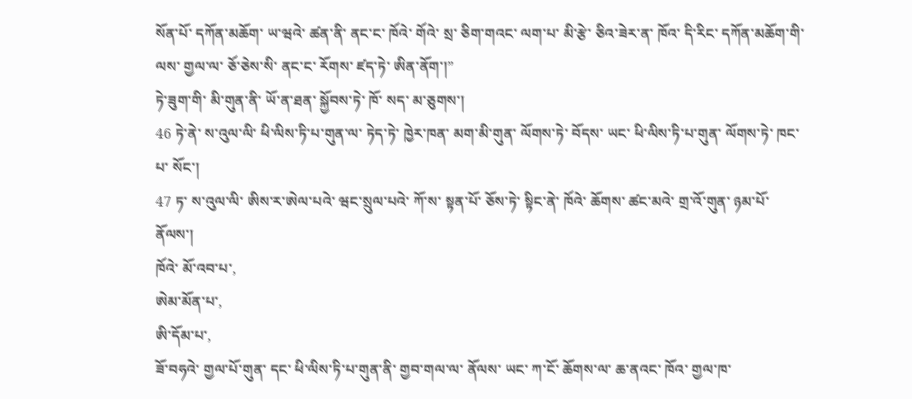སོན་པོ་ དཀོན་མཆོག་ ཡ་ཝའེ་ ཚན་ནི་ ནང་ང་ ཁོའེ་ གོའེ་ སྲ་ ཅིག་གའང་ ལག་པ་ མི་རྩེ་ ཅིའ་ཟེར་ན་ ཁོའ་ དི་རིང་ དཀོན་མཆོག་གི་ ལས་ གྱལ་ལ་ ཅོ་ཅེས་སི་ ནང་ང་ རོགས་ ཛད་ཏེ་ ཨིན་ནོག་།”
ཏེ་ཟུག་གི་ མི་གུན་ནི་ ཡོ་ན་ཐན་ སྐྱོབས་ཏེ་ ཁོ་ སད་ མ་ཅུགས་།
46 ཏེ་ནེ་ ས་འུལ་ལི་ ཕི་ལིས་ཏི་པ་གུན་ལ་ ཏེད་ཏེ་ ཁྱེར་ཁན་ མག་མི་གུན་ ལོགས་ཏེ་ བོདས་ ཡང་ ཕི་ལིས་ཏི་པ་གུན་ ལོགས་ཏེ་ ཁང་པ་ སོང་།
47 ཏ་ ས་འུལ་ལི་ ཨིས་ར་ཨེལ་པའེ་ ཝང་སྲུལ་པའེ་ ཀོ་ས་ སྟན་པོ་ ཅོས་ཏེ་ སྟིང་ནེ་ ཁོའེ་ ཆོགས་ ཚང་མའེ་ གྲ་འོ་གུན་ ཉམ་པོ་ ནོལས་།
ཁོའེ་ མོ་འབ་པ་,
ཨེམ་མོན་པ་,
ཨི་དོམ་པ་,
ཟོ་བཧའེ་ གྱལ་པོ་གུན་ དང་ ཕི་ལིས་ཏི་པ་གུན་ནི་ གྱབ་གལ་ལ་ ནོལས་ ཡང་ ཀ་ངོ་ ཆོགས་ལ་ ཆ་ནའང་ ཁོའ་ གྱལ་ཁ་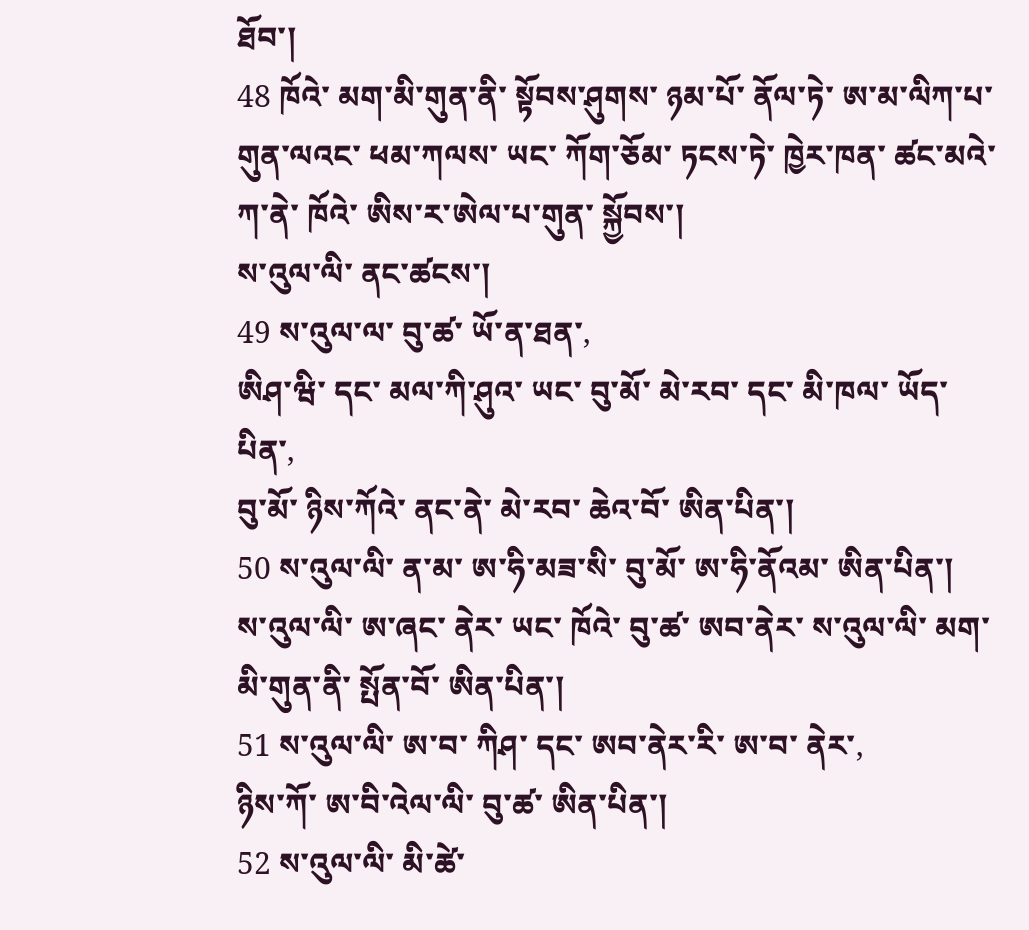ཐོབ་།
48 ཁོའེ་ མག་མི་གུན་ནི་ སྟོབས་ཤུགས་ ཉམ་པོ་ ནོལ་ཏེ་ ཨ་མ་ལིཀ་པ་གུན་ལའང་ ཕམ་ཀལས་ ཡང་ ཀོག་ཅོམ་ ཏངས་ཏེ་ ཁྱེར་ཁན་ ཚང་མའེ་ ཀ་ནེ་ ཁོའེ་ ཨིས་ར་ཨེལ་པ་གུན་ སྐྱོབས་།
ས་འུལ་ལི་ ནང་ཚངས་།
49 ས་འུལ་ལ་ བུ་ཚ་ ཡོ་ན་ཐན་,
ཨིཤ་ཝི་ དང་ མལ་ཀི་ཤུའ་ ཡང་ བུ་མོ་ མེ་རབ་ དང་ མི་ཁལ་ ཡོད་པིན་,
བུ་མོ་ ཉིས་ཀོའེ་ ནང་ནེ་ མེ་རབ་ ཆེའ་བོ་ ཨིན་པིན་།
50 ས་འུལ་ལི་ ན་མ་ ཨ་ཧི་མཟ་སི་ བུ་མོ་ ཨ་ཧི་ནོའམ་ ཨིན་པིན་།
ས་འུལ་ལི་ ཨ་ཞང་ ནེར་ ཡང་ ཁོའེ་ བུ་ཚ་ ཨབ་ནེར་ ས་འུལ་ལི་ མག་མི་གུན་ནི་ སྤོན་བོ་ ཨིན་པིན་།
51 ས་འུལ་ལི་ ཨ་བ་ ཀིཤ་ དང་ ཨབ་ནེར་རི་ ཨ་བ་ ནེར་,
ཉིས་ཀོ་ ཨ་བི་འེལ་ལི་ བུ་ཚ་ ཨིན་པིན་།
52 ས་འུལ་ལི་ མི་ཚེ་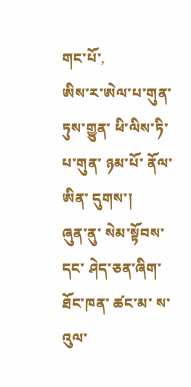གང་པོ་,
ཨིས་ར་ཨེལ་པ་གུན་ ཏུས་གྱུན་ ཕི་ལིས་ཏི་པ་གུན་ ཉམ་པོ་ ནོལ་ཨིན་ དུགས་།
ཞུན་ནུ་ སེམ་སྟོབས་ དང་ ཤེད་ཅན་ཞིག་ ཐོང་ཁན་ ཚང་མ་ ས་འུལ་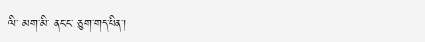ལི་ མག་མི་ ནང་ང་ ཅུག་གད་པིན་།